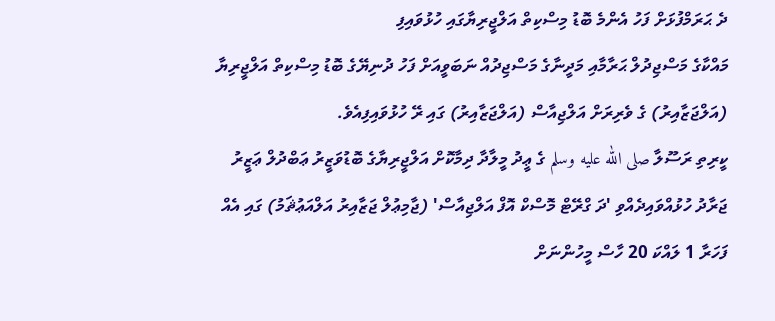ދެ ޙަރަމްފުޅަށް ފަހު އެންމެ ބޮޑު މިސްކިތް އަލްޖީރިޔާގައި ހުޅުވައިފި
މައްކާގެ މަސްޖިދުލް ޙަރާމާއި މަދީނާގެ މަސްޖިދުއް ނަބަވީއަށް ފަހު ދުނިޔޭގެ ބޮޑު މިސްކިތް އަލްޖީރިޔާ (އަލްޖަޒާއިރު) ގެ ވެރިރަށް އަލްޖިއާސް (އަލްޖަޒާއިރު) ގައި ރޭ ހުޅުވައިފިއެވެ.
ކީރިތި ރަސޫލާ صلى الله عليه وسلم ގެ ޢީދު މީލާދާ ދިމާކޮށް އަލްޖީރިޔާގެ ބޮޑުވަޒީރު ޢަބްދުލް ޢަޒީރު ޖަރާދު ހުޅުއްވައިދެއްވި 'ދަ ގްރޭޓް މޮސްކް އޮފް އަލްޖިއާސް' (ޖާމިޢުލް ޖަޒާއިރު އަލްއަޢުޘަމު) ގައި އެއް ފަހަރާ 1 ލައްކަ 20 ހާސް މީހުންނަށް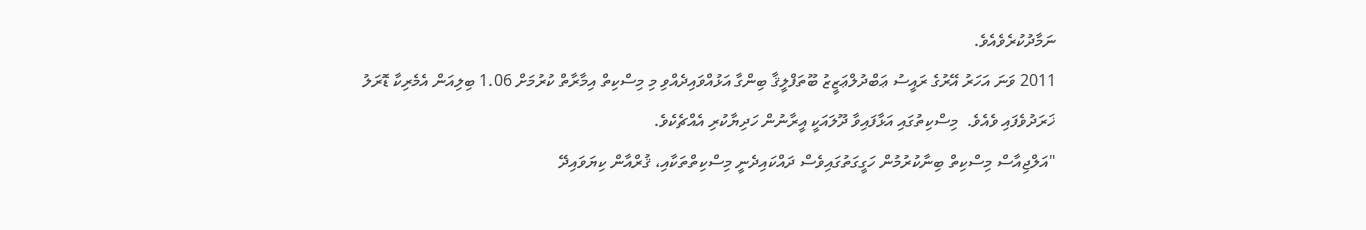ނަމާދުކުރެވެއެވެ.
2011 ވަނަ އަހަރު އޭރުގެ ރައީސު ޢަބްދުލްޢަޒީޒު ބޫތަފްލީޤާ ބިންގާ އަޅުއްވައިދެއްވި މި މިސްކިތް އިމާރާތް ކުރުމަށް 1.06 ބިލިއަން އެމެރިކާ ޑޮރަލު ޚަރަދުވެފައި ވެއެވެ.  މިސްކިތުގައި އަޅާފައިވާ ދޫލައަކީ އީރާނުން ހަދިޔާކުރި އެއްޗެކެވެ.
"އަލްޖިއާސް މިސްކިތް ބިނާކުރުމުން ހަގީގަތުގައިވެސް ދައްކައިދެނީ މިސްކިތްތަކާއި، ޤުރްއާން ކިޔަވައިދޭ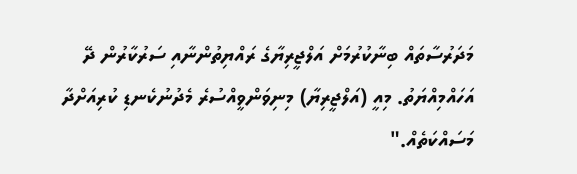މަދަރުސާތައް ބިނާކުރުމަށް އަލްޖީރިޔާގެ ރައްޔިތުންނާއި ސަރުކާރުން ދޭ އަހައްމިއްޔަތު. މިއީ (އަލްޖީރިޔާ) މިނިވަންވީއްސުރެ މެދުނުކެނޑި ކުރިއަށްދާ މަސައްކަތެއް."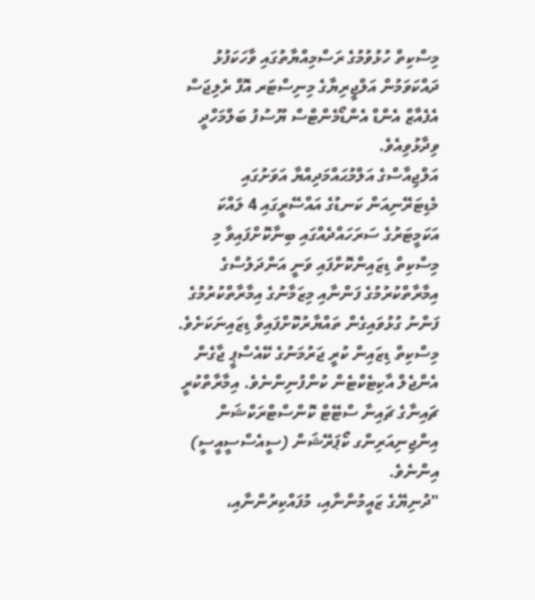މިސްކިތް ހުޅުވުމުގެ ރަސްމިއްޔާތުގައި ވާހަކަފުޅު ދައްކަވަމުން އަލްޖީރިޔާގެ މިނިސްޓަރ އޮފް ރެލިޖަސް އެފެއާޒް އެންޑް އެންޑޯމެންޓްސް ޔޫސުފު ބަލްމަހްދީ ވިދާޅުވިއެވެ.
އަލްޖިއާސްގެ އަލްމުޙައްމަދިއްޔާ އަވަށުގައި މެޑިޓަރޭނިއަން ކަނޑުގެ އައްސޭރީގައި 4 ލައްކަ އަކަމީޓަރުގެ ސަރަހައްދެއްގައި ބިނާކޮށްފައިވާ މި މިސްކިތް ޑިޒައިންކޮށްފައި ވަނީ އަންދަލުސްގެ އިމާރާތްކުރުމުގެ ފަންނާއި މިޒަމާނުގެ އިމާރާތްކުރުމުގެ ފަންނު ގުޅުވައިގެން ތައްޔާރުކޮށްފައިވާ ޑިޒައިނަކަށެވެ. މިސްކިތް ޑިޒައިން ކުރީ ޖަރުމަނުގެ ކޭއެސްޕީ ޖާގެން އެންޖެލް އާކިޓެކްޓެން ކުންފުނިންނެވެ. އިމާރާތްކުރީ ޗައިނާގެ ޗައިނާ ސްޓޭޓް ކޮންސްޓްރަކްޝަން އިންޖިނިއަރިންގ ކޯޕަރޭޝަން (ސީއެސްސީއީސީ) އިންނެވެ.
"ދުނިޔޭގެ ޒައީމުންނާއި، މުފައްކިރުންނާއި،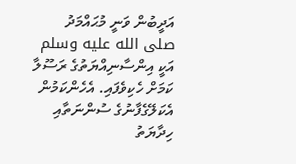އަދީބުން ވަނީ މުޙައްމަދު صلى الله عليه وسلم އަކީ އިންސާނިއްޔަތުގެ ރަސޫލާ ކަމަށް ހެކިވެފައި. އެހެންކަމުން އެކަލޭގެފާނުގެ ސުންނަތާއި ހިދާޔަތު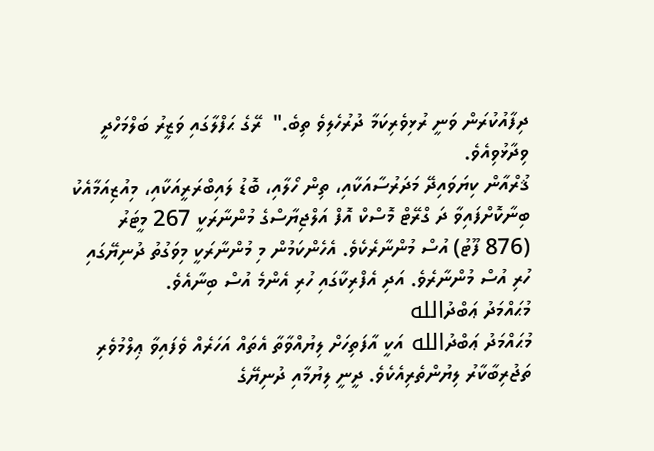ދިފާއުކުރަން ވަނީ ރުޅިވެރިކަމާ ދުރުހެލިވެ ތިބެ."  ރޭގެ ޙަފްލާގައި ވަޒީރު ބަލްމަހްދީ ވިދާޅުވިއެވެ.
ޤުރްއާން ކިޔަވައިދޭ މަދަރުސާއަކާއި، ތިން ހޯލާއި، ބޮޑު ލައިބްރަރީއަކާއި، މިއުޒިއަމާއެކު ބިނާކޮށްފައިވާ ދަ ގްރޭޓް މޮސްކް އޮފް އަލްޖިޔާސްގެ މުންނާރަކީ 267 މީޓަރު (876 ފޫޓު) އުސް މުންނާރެކެވެ. އެހެންކަމުން މި މުންނާރަކީ މިވަގުތު ދުނިޔޭގައި ހުރި އުސް މުންނާރެވެ. އަދި އެފްރިކާގައި ހުރި އެންމެ އުސް ބިނާއެވެ.
މުޙައްމަދު ޢަބްދުالله
މުޙައްމަދު ޢަބްދުالله އަކީ އާފަތިހަށް ލިޔުއްވާތާ އެތައް އަހަރެއް ވެފައިވާ ޢިލްމުވެރި ތަޖުރިބާކާރު ލިޔުންތެރިއެކެވެ. ދީނީ ލިޔުމާއި ދުނިޔޭގެ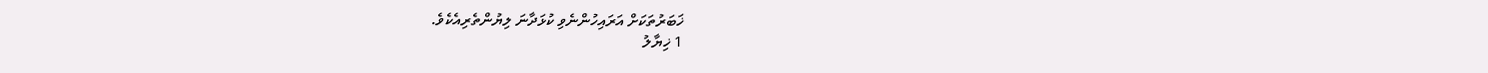ޚަބަރުތަކަށް އަރައިހުންނެވި ކުޅަދާނަ ލިޔުންތެރިއެކެވެ.
1 ޚިޔާލު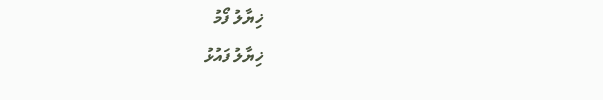ޚިޔާލު ފޯމު
ޚިޔާލު ފައުޅު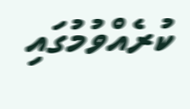ކުރެއްވުމުގައި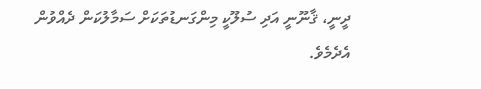ދީނީ، ޤާނޫނީ އަދި ސުލޫކީ މިންގަނޑުތަކަށް ސަމާލުކަން ދެއްވުން އެދެމެވެ.